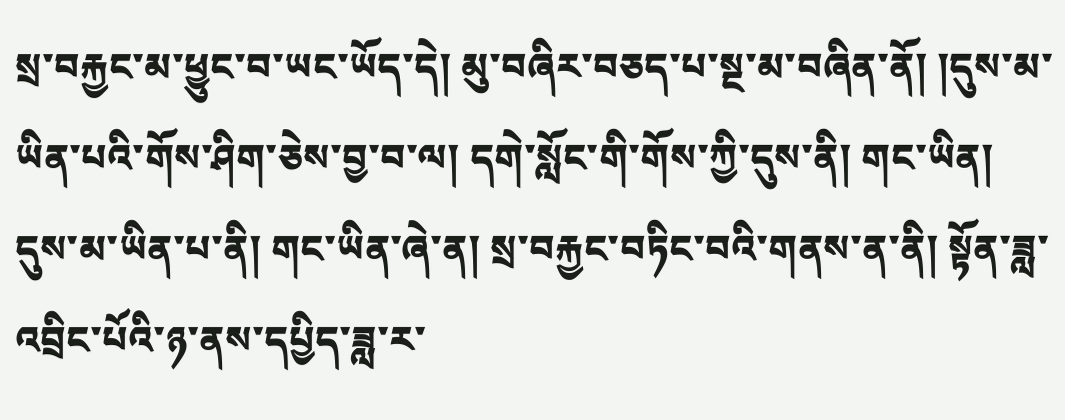སྲ་བརྐྱང་མ་ཕྱུང་བ་ཡང་ཡོད་དེ། མུ་བཞིར་བཅད་པ་སྔ་མ་བཞིན་ནོ། །དུས་མ་ཡིན་པའི་གོས་ཤིག་ཅེས་བྱ་བ་ལ། དགེ་སློང་གི་གོས་ཀྱི་དུས་ནི། གང་ཡིན། དུས་མ་ཡིན་པ་ནི། གང་ཡིན་ཞེ་ན། སྲ་བརྐྱང་བཏིང་བའི་གནས་ན་ནི། སྟོན་ཟླ་འབྲིང་པོའི་ཉ་ནས་དཔྱིད་ཟླ་ར་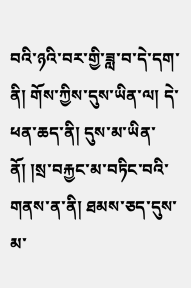བའི་ཉའི་བར་གྱི་ཟླ་བ་དེ་དག་ནི། གོས་ཀྱིས་དུས་ཡིན་ལ། དེ་ཕན་ཆད་ནི། དུས་མ་ཡིན་ནོ། །སྲ་བརྐྱང་མ་བཏིང་བའི་གནས་ན་ནི། ཐམས་ཅད་དུས་མ་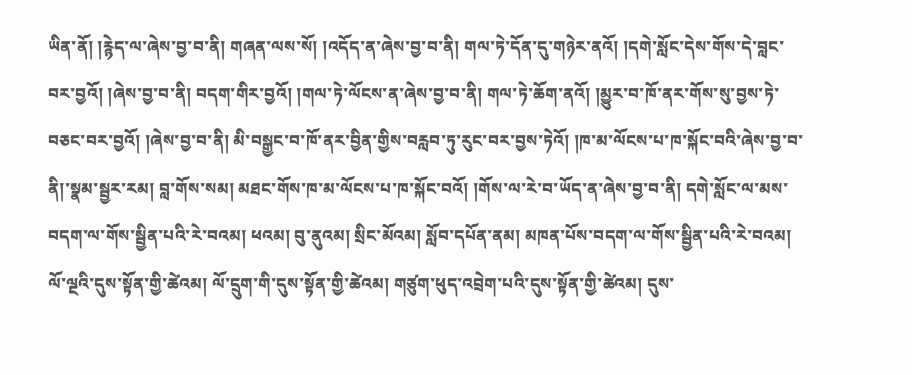ཡིན་ནོ། །རྙེད་ལ་ཞེས་བྱ་བ་ནི། གཞན་ལས་སོ། །འདོད་ན་ཞེས་བྱ་བ་ནི། གལ་ཏེ་དོན་དུ་གཉེར་ནའོ། །དགེ་སློང་དེས་གོས་དེ་བླང་བར་བྱའོ། །ཞེས་བྱ་བ་ནི། བདག་གིར་བྱའོ། །གལ་ཏེ་ལོངས་ན་ཞེས་བྱ་བ་ནི། གལ་ཏེ་ཆོག་ནའོ། །མྱུར་བ་ཁོ་ནར་གོས་སུ་བྱས་ཏེ་བཅང་བར་བྱའོ། །ཞེས་བྱ་བ་ནི། མི་བསྒྱང་བ་ཁོ་ནར་བྱིན་གྱིས་བརླབ་ཏུ་རུང་བར་བྱས་ཏེའོ། །ཁ་མ་ལོངས་པ་ཁ་སྐོང་བའི་ཞེས་བྱ་བ་ནི།་སྣམ་སྦྱར་རམ། བླ་གོས་སམ། མཐང་གོས་ཁ་མ་ལོངས་པ་ཁ་སྐོང་བའོ། །གོས་ལ་རེ་བ་ཡོད་ན་ཞེས་བྱ་བ་ནི། དགེ་སློང་ལ་མས་བདག་ལ་གོས་སྦྱིན་པའི་རེ་བའམ། ཕའམ། བུ་ནུའམ། སྲིང་མོའམ། སློབ་དཔོན་ནམ། མཁན་པོས་བདག་ལ་གོས་སྦྱིན་པའི་རེ་བའམ། ལོ་ལྔའི་དུས་སྟོན་གྱི་ཚེའམ། ལོ་དྲུག་གི་དུས་སྟོན་གྱི་ཚེའམ། གཙུག་ཕུད་འབྲེག་པའི་དུས་སྟོན་གྱི་ཚེའམ། དུས་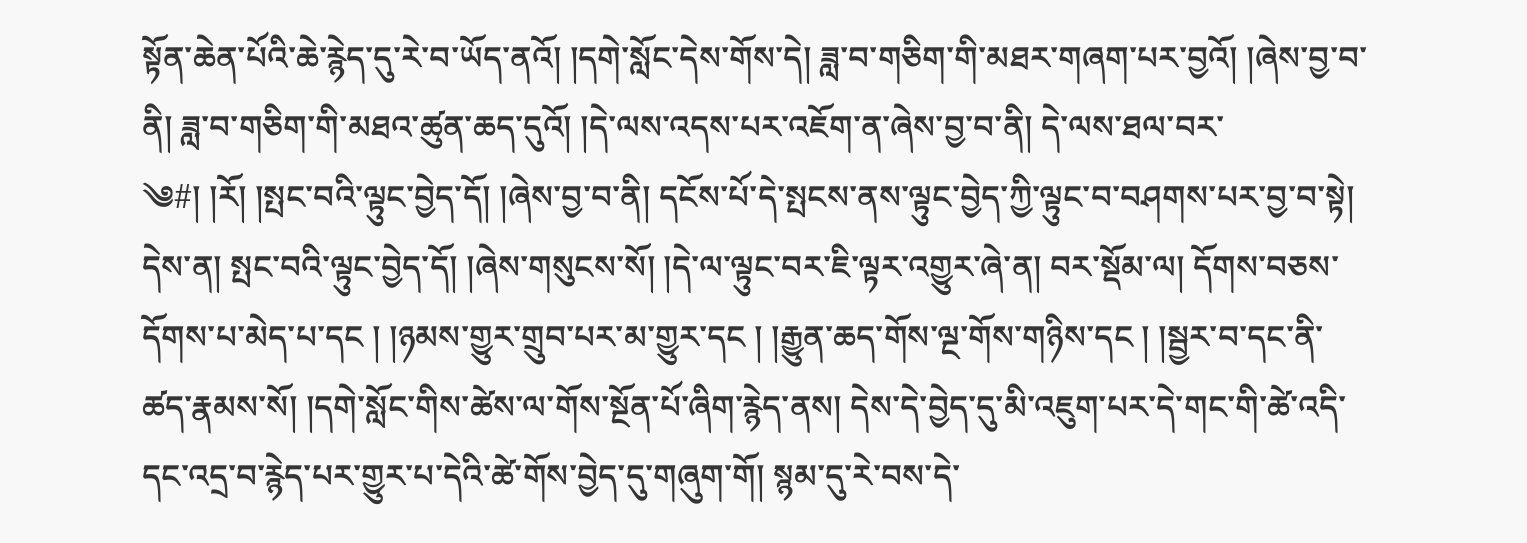སྟོན་ཆེན་པོའི་ཆེ་རྙེད་དུ་རེ་བ་ཡོད་ནའོ། །དགེ་སློང་དེས་གོས་དེ། ཟླ་བ་གཅིག་གི་མཐར་གཞག་པར་བྱའོ། །ཞེས་བྱ་བ་ནི། ཟླ་བ་གཅིག་གི་མཐའ་ཚུན་ཆད་དུའོ། །དེ་ལས་འདས་པར་འཇོག་ན་ཞེས་བྱ་བ་ནི། དེ་ལས་ཐལ་བར་
༄#། །རོ། །སྤང་བའི་ལྟུང་བྱེད་དོ། །ཞེས་བྱ་བ་ནི། དངོས་པོ་དེ་སྤངས་ནས་ལྟུང་བྱེད་ཀྱི་ལྟུང་བ་བཤགས་པར་བྱ་བ་སྟེ། དེས་ན། སྤང་བའི་ལྟུང་བྱེད་དོ། །ཞེས་གསུངས་སོ། །དེ་ལ་ལྟུང་བར་ཇི་ལྟར་འགྱུར་ཞེ་ན། བར་སྡོམ་ལ། དོགས་བཅས་དོགས་པ་མེད་པ་དང ། །ཉམས་གྱུར་གྲུབ་པར་མ་གྱུར་དང ། །རྒྱུན་ཆད་གོས་ལྔ་གོས་གཉིས་དང ། །སྦྱར་བ་དང་ནི་ཚད་རྣམས་སོ། །དགེ་སློང་གིས་ཚེས་ལ་གོས་སྔོན་པོ་ཞིག་རྙེད་ནས། དེས་དེ་བྱེད་དུ་མི་འཇུག་པར་དེ་གང་གི་ཚེ་འདི་དང་འདྲ་བ་རྙེད་པར་གྱུར་པ་དེའི་ཚེ་གོས་བྱེད་དུ་གཞུག་གོ། སྙམ་དུ་རེ་བས་དེ་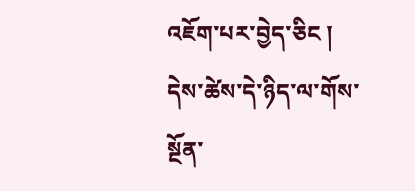འཇོག་པར་བྱེད་ཅིང ། དེས་ཚེས་དེ་ཉིད་ལ་གོས་སྔོན་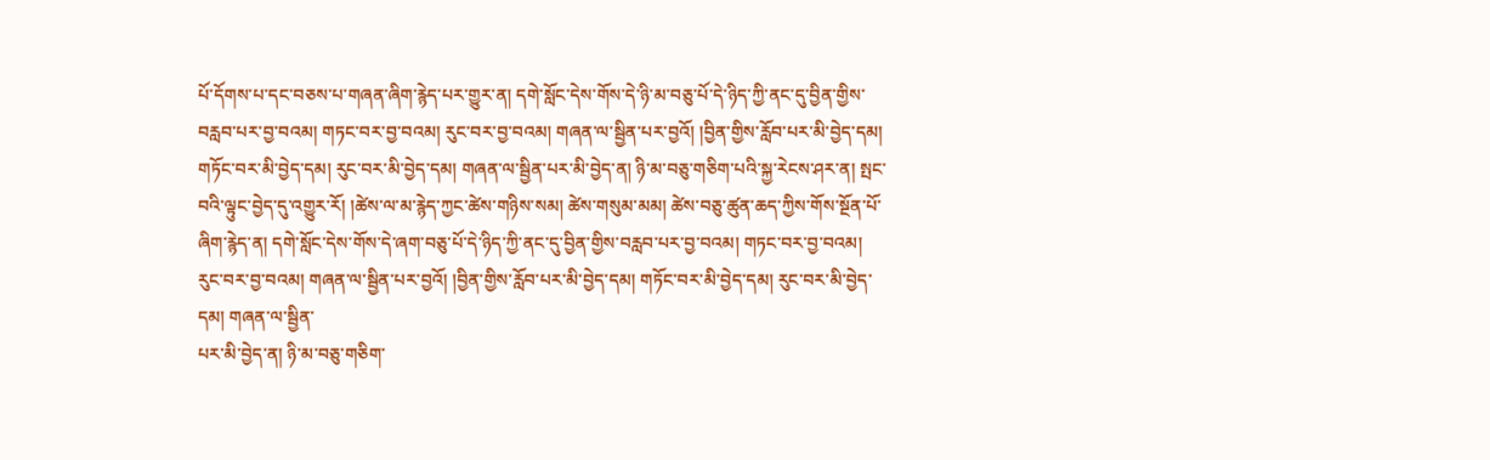པོ་དོགས་པ་དང་བཅས་པ་གཞན་ཞིག་རྙེད་པར་གྱུར་ན། དགེ་སློང་དེས་གོས་དེ་ཉི་མ་བཅུ་པོ་དེ་ཉིད་ཀྱི་ནང་དུ་བྱིན་གྱིས་བརླབ་པར་བྱ་བའམ། གཏང་བར་བྱ་བའམ། རུང་བར་བྱ་བའམ། གཞན་ལ་སྦྱིན་པར་བྱའོ། །བྱིན་གྱིས་རློབ་པར་མི་བྱེད་དམ། གཏོང་བར་མི་བྱེད་དམ། རུང་བར་མི་བྱེད་དམ། གཞན་ལ་སྦྱིན་པར་མི་བྱེད་ན། ཉི་མ་བཅུ་གཅིག་པའི་སྐྱ་རེངས་ཤར་ན། སྤང་བའི་ལྟུང་བྱེད་དུ་འགྱུར་རོ། །ཚེས་ལ་མ་རྙེད་ཀྱང་ཚེས་གཉིས་སམ། ཚེས་གསུམ་མམ། ཚེས་བཅུ་ཚུན་ཆད་ཀྱིས་གོས་སྔོན་པོ་ཞིག་རྙེད་ན། དགེ་སློང་དེས་གོས་དེ་ཞག་བཅུ་པོ་དེ་ཉིད་ཀྱི་ནང་དུ་བྱིན་གྱིས་བརླབ་པར་བྱ་བའམ། གཏང་བར་བྱ་བའམ། རུང་བར་བྱ་བའམ། གཞན་ལ་སྦྱིན་པར་བྱའོ། །བྱིན་གྱིས་རློབ་པར་མི་བྱེད་དམ། གཏོང་བར་མི་བྱེད་དམ། རུང་བར་མི་བྱེད་དམ། གཞན་ལ་སྦྱིན་
པར་མི་བྱེད་ན། ཉི་མ་བཅུ་གཅིག་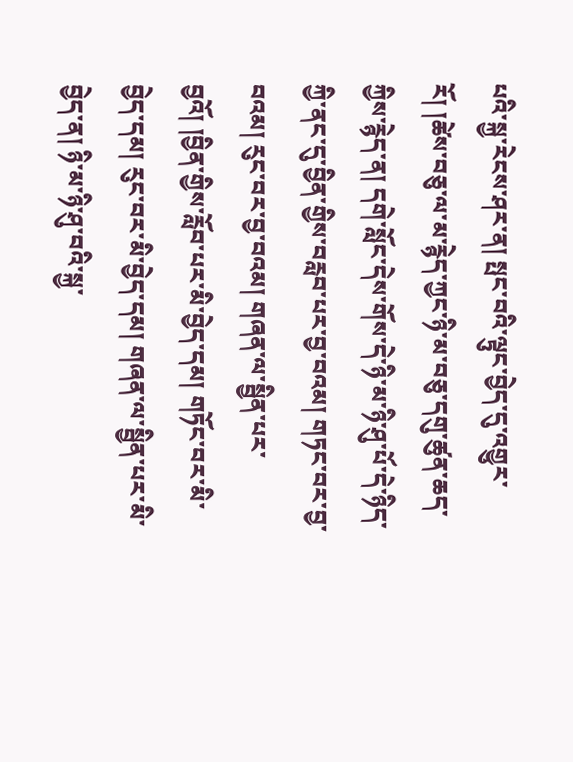པའི་སྐྱ་རེངས་ཤར་ན། སྤང་བའི་ལྟུང་བྱེད་དུ་འགྱུར་རོ། །ཚེས་བཅུ་ལ་མ་རྙེད་ཀྱང་ཉི་མ་བཅུ་དགུ་ཚུན་ཆད་ཀྱིས་རྙེད་ན། དགེ་སློང་དེས་གོས་དེ་ཉི་མ་ཉི་ཤུ་པོ་དེ་ཉིད་ཀྱི་ནང་དུ་བྱིན་གྱིས་བརླབ་པར་བྱ་བའམ། གཏང་བར་བྱ་བའམ། རུང་བར་བྱ་བའམ། གཞན་ལ་སྦྱིན་པར་བྱའོ། །བྱིན་གྱིས་རློབ་པར་མི་བྱེད་དམ། གཏོང་བར་མི་བྱེད་དམ། རུང་བར་མི་བྱེད་དམ། གཞན་ལ་སྦྱིན་པར་མི་བྱེད་ན། ཉི་མ་ཉི་ཤུ་བའི་སྐྱ་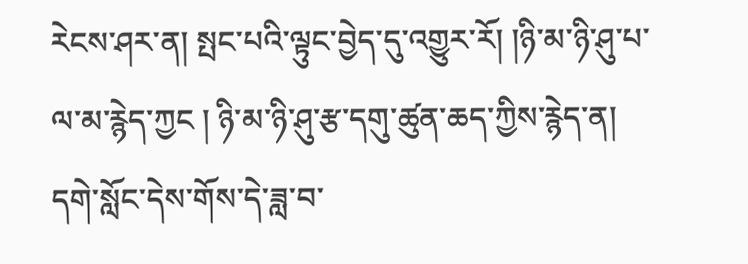རེངས་ཤར་ན། སྤང་པའི་ལྟུང་བྱེད་དུ་འགྱུར་རོ། །ཉི་མ་ཉི་ཤུ་པ་ལ་མ་རྙེད་ཀྱང ། ཉི་མ་ཉི་ཤུ་རྩ་དགུ་ཚུན་ཆད་ཀྱིས་རྙེད་ན། དགེ་སློང་དེས་གོས་དེ་ཟླ་བ་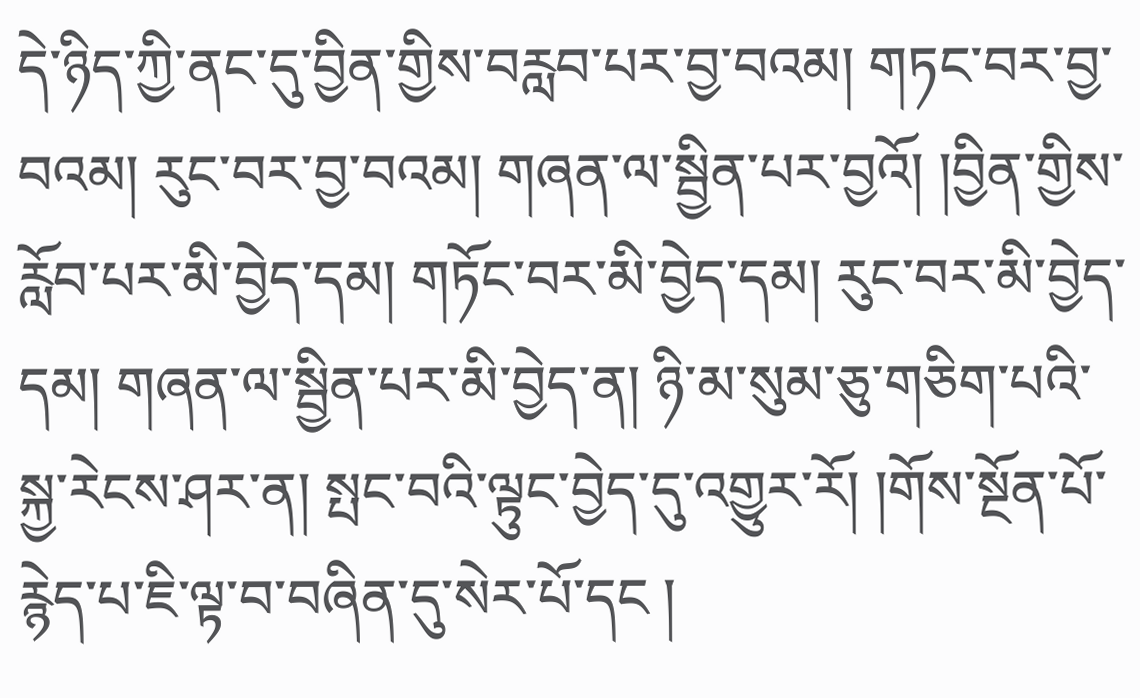དེ་ཉིད་ཀྱི་ནང་དུ་བྱིན་གྱིས་བརླབ་པར་བྱ་བའམ། གཏང་བར་བྱ་བའམ། རུང་བར་བྱ་བའམ། གཞན་ལ་སྦྱིན་པར་བྱའོ། །བྱིན་གྱིས་རློབ་པར་མི་བྱེད་དམ། གཏོང་བར་མི་བྱེད་དམ། རུང་བར་མི་བྱེད་དམ། གཞན་ལ་སྦྱིན་པར་མི་བྱེད་ན། ཉི་མ་སུམ་ཅུ་གཅིག་པའི་སྐྱ་རེངས་ཤར་ན། སྤང་བའི་ལྟུང་བྱེད་དུ་འགྱུར་རོ། །གོས་སྔོན་པོ་རྙེད་པ་ཇི་ལྟ་བ་བཞིན་དུ་སེར་པོ་དང །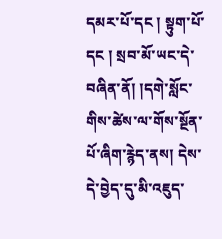དམར་པོ་དང ། སྟུག་པོ་དང ། སྲབ་མོ་ཡང་དེ་བཞིན་ནོ། །དགེ་སློང་གིས་ཚེས་ལ་གོས་སྔོན་པོ་ཞིག་རྙེད་ནས། དེས་དེ་བྱེད་དུ་མི་འཇུད་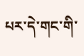པར་དེ་གང་གི་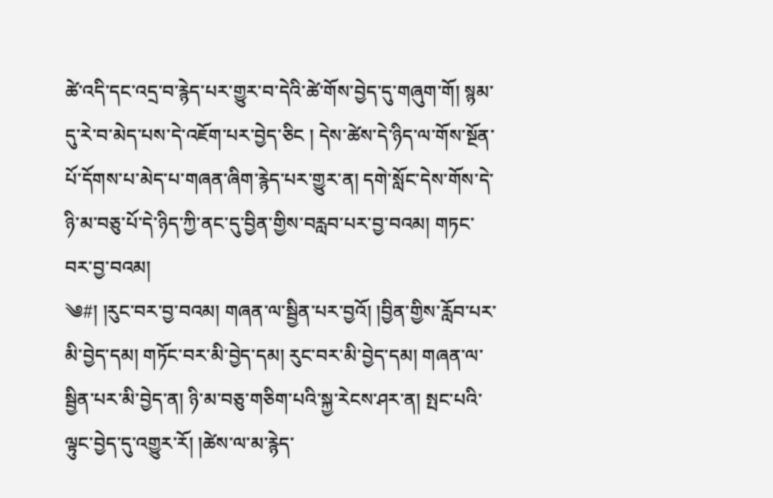ཚེ་འདི་དང་འདྲ་བ་རྙེད་པར་གྱུར་བ་དེའི་ཚེ་གོས་བྱེད་དུ་གཞུག་གོ། སྙམ་དུ་རེ་བ་མེད་པས་དེ་འཇོག་པར་བྱེད་ཅིང ། དེས་ཚེས་དེ་ཉིད་ལ་གོས་སྔོན་པོ་དོགས་པ་མེད་པ་གཞན་ཞིག་རྙེད་པར་གྱུར་ན། དགེ་སློང་དེས་གོས་དེ་ཉི་མ་བཅུ་པོ་དེ་ཉིད་ཀྱི་ནང་དུ་བྱིན་གྱིས་བརླབ་པར་བྱ་བའམ། གཏང་བར་བྱ་བའམ།
༄#། །རུང་བར་བྱ་བའམ། གཞན་ལ་སྦྱིན་པར་བྱའོ། །བྱིན་གྱིས་རློབ་པར་མི་བྱེད་དམ། གཏོང་བར་མི་བྱེད་དམ། རུང་བར་མི་བྱེད་དམ། གཞན་ལ་སྦྱིན་པར་མི་བྱེད་ན། ཉི་མ་བཅུ་གཅིག་པའི་སྐྱ་རེངས་ཤར་ན། སྤང་པའི་ལྟུང་བྱེད་དུ་འགྱུར་རོ། །ཚེས་ལ་མ་རྙེད་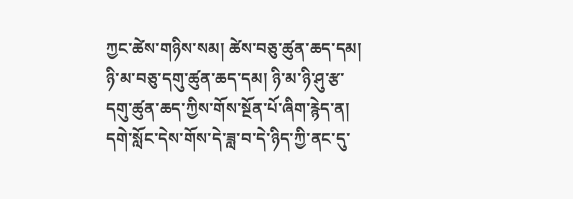ཀྱང་ཚེས་གཉིས་སམ། ཚེས་བཅུ་ཚུན་ཆད་དམ། ཉི་མ་བཅུ་དགུ་ཚུན་ཆད་དམ། ཉི་མ་ཉི་ཤུ་རྩ་དགུ་ཚུན་ཆད་ཀྱིས་གོས་སྔོན་པོ་ཞིག་རྙེད་ན། དགེ་སློང་དེས་གོས་དེ་ཟླ་བ་དེ་ཉིད་ཀྱི་ནང་དུ་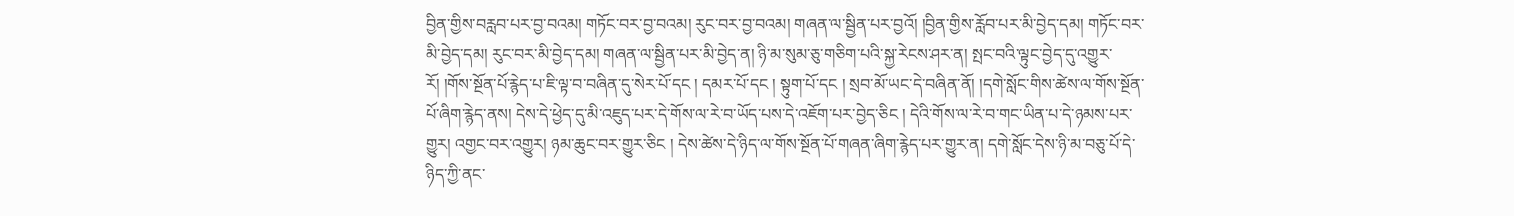བྱིན་གྱིས་བརླབ་པར་བྱ་བའམ། གཏོང་བར་བྱ་བའམ། རུང་བར་བྱ་བའམ། གཞན་ལ་སྦྱིན་པར་བྱའོ། །བྱིན་གྱིས་རློབ་པར་མི་བྱེད་དམ། གཏོང་བར་མི་བྱེད་དམ། རུང་བར་མི་བྱེད་དམ། གཞན་ལ་སྦྱིན་པར་མི་བྱེད་ན། ཉི་མ་སུམ་ཅུ་གཅིག་པའི་སྐྱ་རེངས་ཤར་ན། སྤང་བའི་ལྟུང་བྱེད་དུ་འགྱུར་རོ། །གོས་སྔོན་པོ་རྙེད་པ་ཇི་ལྟ་བ་བཞིན་དུ་སེར་པོ་དང ། དམར་པོ་དང ། སྟུག་པོ་དང ། སྲབ་མོ་ཡང་དེ་བཞིན་ནོ། །དགེ་སློང་གིས་ཚེས་ལ་གོས་སྔོན་པོ་ཞིག་རྙེད་ནས། དེས་དེ་ཕྱེད་དུ་མི་འཇུད་པར་དེ་གོས་ལ་རེ་བ་ཡོད་པས་དེ་འཇོག་པར་བྱེད་ཅིང ། དེའི་གོས་ལ་རེ་བ་གང་ཡིན་པ་དེ་ཉམས་པར་གྱུར། འགྱང་བར་འགྱུར། ཉམ་ཆུང་བར་གྱུར་ཅིང ། དེས་ཚེས་དེ་ཉིད་ལ་གོས་སྔོན་པོ་གཞན་ཞིག་རྙེད་པར་གྱུར་ན། དགེ་སློང་དེས་ཉི་མ་བཅུ་པོ་དེ་ཉིད་ཀྱི་ནང་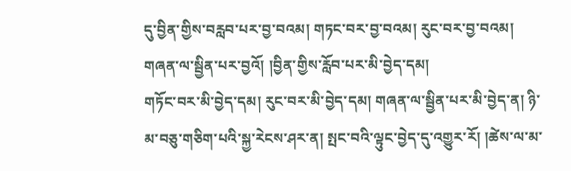དུ་བྱིན་གྱིས་བརླབ་པར་བྱ་བའམ། གཏང་བར་བྱ་བའམ། རུང་བར་བྱ་བའམ། གཞན་ལ་སྦྱིན་པར་བྱའོ། །བྱིན་གྱིས་རློབ་པར་མི་བྱེད་དམ།
གཏོང་བར་མི་བྱེད་དམ། རུང་བར་མི་བྱེད་དམ། གཞན་ལ་སྦྱིན་པར་མི་བྱེད་ན། ཉི་མ་བཅུ་གཅིག་པའི་སྐྱ་རེངས་ཤར་ན། སྤང་བའི་ལྟུང་བྱེད་དུ་འགྱུར་རོ། །ཚེས་ལ་མ་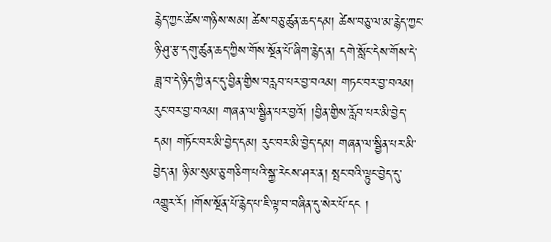རྙེད་ཀྱང་ཚེས་གཉིས་སམ། ཚེས་བཅུ་ཚུན་ཆད་དམ། ཚེས་བཅུ་ལ་མ་རྙེད་ཀྱང་ཉི་ཤུ་རྩ་དགུ་ཚུན་ཆད་ཀྱིས་གོས་སྔོན་པོ་ཞིག་རྙེད་ན། དགེ་སློང་དེས་གོས་དེ་ཟླ་བ་དེ་ཉིད་ཀྱི་ནང་དུ་བྱིན་གྱིས་བརླབ་པར་བྱ་བའམ། གཏང་བར་བྱ་བའམ། རུང་བར་བྱ་བའམ། གཞན་ལ་སྦྱིན་པར་བྱའོ། །བྱིན་གྱིས་རློབ་པར་མི་བྱེད་དམ། གཏོང་བར་མི་བྱེད་དམ། རུང་བར་མི་བྱེད་དམ། གཞན་ལ་སྦྱིན་པར་མི་བྱེད་ན། ཉི་མ་སུམ་ཅུ་གཅིག་པའི་སྐྱ་རེངས་ཤར་ན། སྤང་བའི་ལྟུང་བྱེད་དུ་འགྱུར་རོ། །གོས་སྔོན་པོ་རྙེད་པ་ཇི་ལྟ་བ་བཞིན་དུ་སེར་པོ་དང །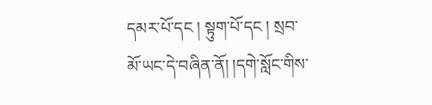དམར་པོ་དང ། སྟུག་པོ་དང ། སྲབ་མོ་ཡང་དེ་བཞིན་ནོ། །དགེ་སློང་གིས་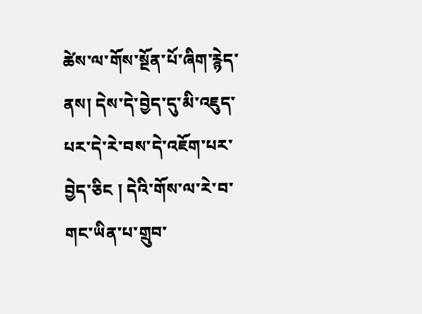ཚེས་ལ་གོས་སྔོན་པོ་ཞིག་རྙེད་ནས། དེས་དེ་བྱེད་དུ་མི་འཇུད་པར་དེ་རེ་བས་དེ་འཇོག་པར་བྱེད་ཅིང ། དེའི་གོས་ལ་རེ་བ་གང་ཡིན་པ་གྲུབ་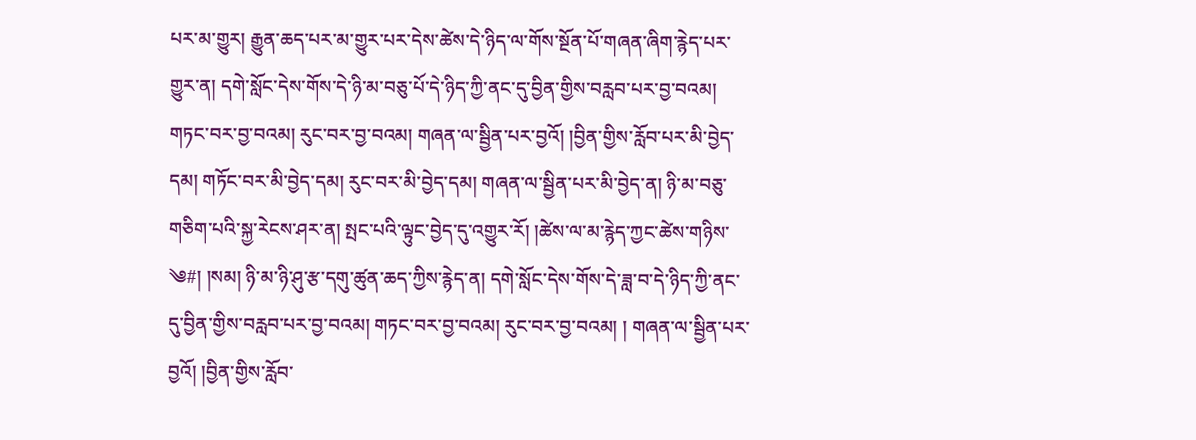པར་མ་གྱུར། རྒྱུན་ཆད་པར་མ་གྱུར་པར་དེས་ཚེས་དེ་ཉིད་ལ་གོས་སྔོན་པོ་གཞན་ཞིག་རྙེད་པར་གྱུར་ན། དགེ་སློང་དེས་གོས་དེ་ཉི་མ་བཅུ་པོ་དེ་ཉིད་ཀྱི་ནང་དུ་བྱིན་གྱིས་བརླབ་པར་བྱ་བའམ། གཏང་བར་བྱ་བའམ། རུང་བར་བྱ་བའམ། གཞན་ལ་སྦྱིན་པར་བྱའོ། །བྱིན་གྱིས་རློབ་པར་མི་བྱེད་དམ། གཏོང་བར་མི་བྱེད་དམ། རུང་བར་མི་བྱེད་དམ། གཞན་ལ་སྦྱིན་པར་མི་བྱེད་ན། ཉི་མ་བཅུ་གཅིག་པའི་སྐྱ་རེངས་ཤར་ན། སྤང་པའི་ལྟུང་བྱེད་དུ་འགྱུར་རོ། །ཚེས་ལ་མ་རྙེད་ཀྱང་ཚེས་གཉིས་
༄#། །སམ། ཉི་མ་ཉི་ཤུ་རྩ་དགུ་ཚུན་ཆད་ཀྱིས་རྙེད་ན། དགེ་སློང་དེས་གོས་དེ་ཟླ་བ་དེ་ཉིད་ཀྱི་ནང་དུ་བྱིན་གྱིས་བརླབ་པར་བྱ་བའམ། གཏང་བར་བྱ་བའམ། རུང་བར་བྱ་བའམ། ། གཞན་ལ་སྦྱིན་པར་བྱའོ། །བྱིན་གྱིས་རློབ་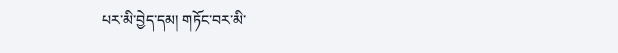པར་མི་བྱེད་དམ། གཏོང་བར་མི་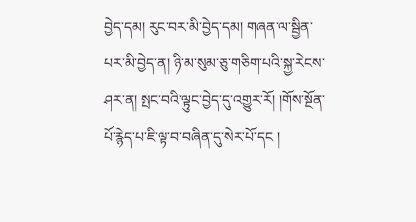བྱེད་དམ། རུང་བར་མི་བྱེད་དམ། གཞན་ལ་སྦྱིན་པར་མི་བྱེད་ན། ཉི་མ་སུམ་ཅུ་གཅིག་པའི་སྐྱ་རེངས་ཤར་ན། སྤང་བའི་ལྟུང་བྱེད་དུ་འགྱུར་རོ། །གོས་སྔོན་པོ་རྙེད་པ་ཇི་ལྟ་བ་བཞིན་དུ་སེར་པོ་དང །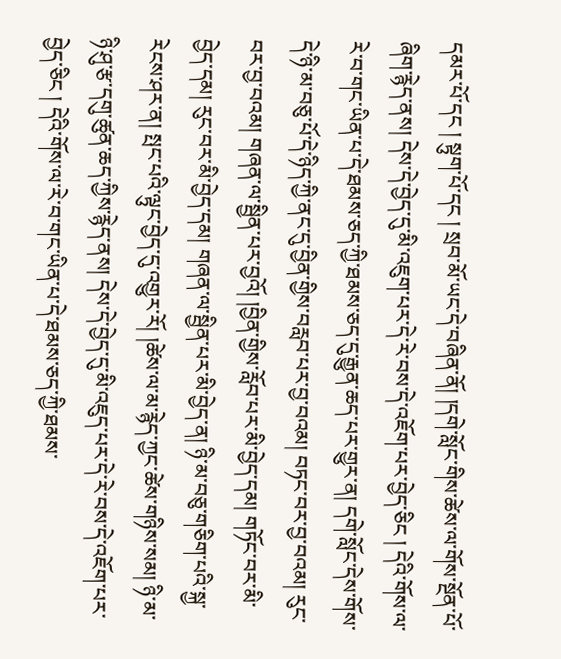དམར་པོ་དང ། སྟུག་པོ་དང ། སྲབ་མོ་ཡང་དེ་བཞིན་ནོ། །དགེ་སློང་གིས་ཚེས་ལ་གོས་སྔོན་པོ་ཞིག་རྙེད་ནས། དེས་དེ་བྱེད་དུ་མི་འཇུག་པར་དེ་རེ་བས་དེ་འཇོག་པར་བྱེད་ཅིང ། དེའི་གོས་ལ་རེ་བ་གང་ཡིན་པ་དེ་ཐམས་ཅད་ཀྱི་ཐམས་ཅད་དུ་རྒྱུན་ཆད་པར་གྱུར་ན། དགེ་སློང་དེས་གོས་དེ་ཉི་མ་བཅུ་པོ་དེ་ཉིད་ཀྱི་ནང་དུ་བྱིན་གྱིས་བརླབ་པར་བྱ་བའམ། བཏང་བར་བྱ་བའམ། རུང་བར་བྱ་བའམ། གཞན་ལ་སྦྱིན་པར་བྱའོ། །བྱིན་གྱིས་རློབ་པར་མི་བྱེད་དམ། གཏོང་བར་མི་བྱེད་དམ། རུང་བར་མི་བྱེད་དམ། གཞན་ལ་སྦྱིན་པར་མི་བྱེད་ན། ཉི་མ་བཅུ་གཅིག་པའི་སྐྱ་རེངས་ཤར་ན། སྤང་པའི་ལྟུང་བྱེད་དུ་འགྱུར་རོ། །ཚེས་ལ་མ་རྙེད་ཀྱང་ཚེས་གཉིས་སམ། ཉི་མ་ཉི་ཤུ་རྩ་དགུ་ཚུན་ཆད་ཀྱིས་རྙེད་ནས། དེས་དེ་བྱེད་དུ་མི་འཇུད་པར་དེ་རེ་བས་དེ་འཇོག་པར་བྱེད་ཅིང ། དེའི་གོས་ལ་རེ་བ་གང་ཡིན་པ་དེ་ཐམས་ཅད་ཀྱི་ཐམས་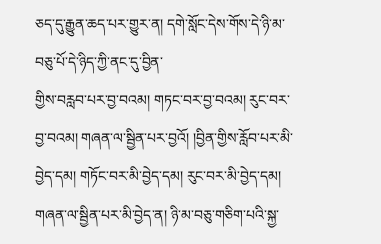ཅད་དུ་རྒྱུན་ཆད་པར་གྱུར་ན། དགེ་སློང་དེས་གོས་དེ་ཉི་མ་བཅུ་པོ་དེ་ཉིད་ཀྱི་ནང་དུ་བྱིན་
གྱིས་བརླབ་པར་བྱ་བའམ། གཏང་བར་བྱ་བའམ། རུང་བར་བྱ་བའམ། གཞན་ལ་སྦྱིན་པར་བྱའོ། །བྱིན་གྱིས་རློབ་པར་མི་བྱེད་དམ། གཏོང་བར་མི་བྱེད་དམ། རུང་བར་མི་བྱེད་དམ། གཞན་ལ་སྦྱིན་པར་མི་བྱེད་ན། ཉི་མ་བཅུ་གཅིག་པའི་སྐྱ་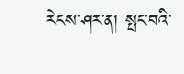རེངས་ཤར་ན། སྤང་བའི་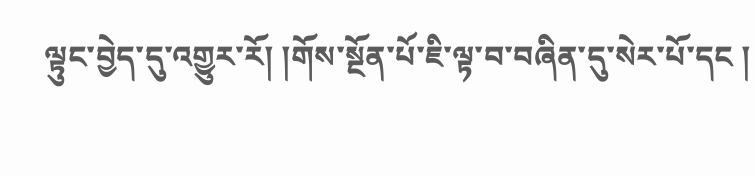ལྟུང་བྱེད་དུ་འགྱུར་རོ། །གོས་སྔོན་པོ་ཇི་ལྟ་བ་བཞིན་དུ་སེར་པོ་དང །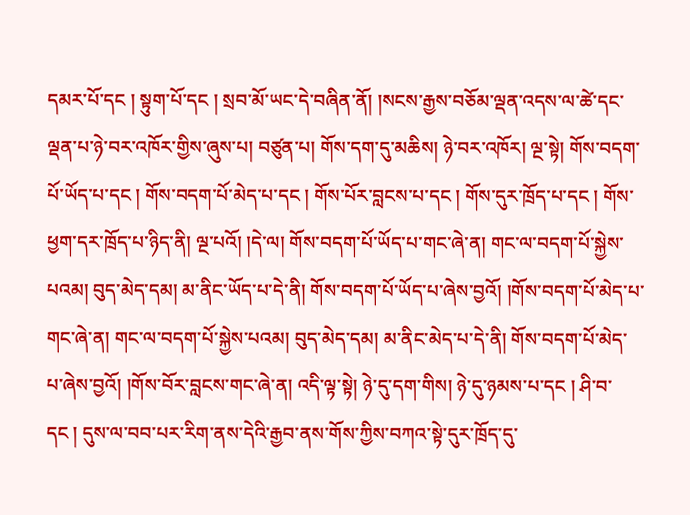དམར་པོ་དང ། སྟུག་པོ་དང ། སྲབ་མོ་ཡང་དེ་བཞིན་ནོ། །སངས་རྒྱས་བཅོམ་ལྡན་འདས་ལ་ཚེ་དང་ལྡན་པ་ཉེ་བར་འཁོར་གྱིས་ཞུས་པ། བཙུན་པ། གོས་དག་དུ་མཆིས། ཉེ་བར་འཁོར། ལྔ་སྟེ། གོས་བདག་པོ་ཡོད་པ་དང ། གོས་བདག་པོ་མེད་པ་དང ། གོས་པོར་བླངས་པ་དང ། གོས་དུར་ཁྲོད་པ་དང ། གོས་ཕྱག་དར་ཁྲོད་པ་ཉིད་ནི། ལྔ་པའོ། །དེ་ལ། གོས་བདག་པོ་ཡོད་པ་གང་ཞེ་ན། གང་ལ་བདག་པོ་སྐྱེས་པའམ། བུད་མེད་དམ། མ་ནིང་ཡོད་པ་དེ་ནི། གོས་བདག་པོ་ཡོད་པ་ཞེས་བྱའོ། །གོས་བདག་པོ་མེད་པ་གང་ཞེ་ན། གང་ལ་བདག་པོ་སྐྱེས་པའམ། བུད་མེད་དམ། མ་ནིང་མེད་པ་དེ་ནི། གོས་བདག་པོ་མེད་པ་ཞེས་བྱའོ། །གོས་བོར་བླངས་གང་ཞེ་ན། འདི་ལྟ་སྟེ། ཉེ་དུ་དག་གིས། ཉེ་དུ་ཉམས་པ་དང ། ཤི་བ་དང ། དུས་ལ་བབ་པར་རིག་ནས་དེའི་རྒྱབ་ནས་གོས་ཀྱིས་བཀའ་སྟེ་དུར་ཁྲོད་དུ་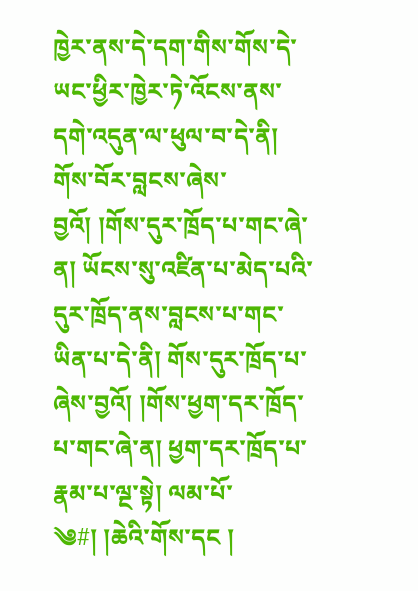ཁྱེར་ནས་དེ་དག་གིས་གོས་དེ་ཡང་ཕྱིར་ཁྱེར་ཏེ་འོངས་ནས་དགེ་འདུན་ལ་ཕུལ་བ་དེ་ནི། གོས་བོར་བླངས་ཞེས་བྱའོ། །གོས་དུར་ཁྲོད་པ་གང་ཞེ་ན། ཡོངས་སུ་འཛིན་པ་མེད་པའི་དུར་ཁྲོད་ནས་བླངས་པ་གང་ཡིན་པ་དེ་ནི། གོས་དུར་ཁྲོད་པ་ཞེས་བྱའོ། །གོས་ཕྱག་དར་ཁྲོད་པ་གང་ཞེ་ན། ཕྱག་དར་ཁྲོད་པ་རྣམ་པ་ལྔ་སྟེ། ལམ་པོ་
༄#། །ཆེའི་གོས་དང །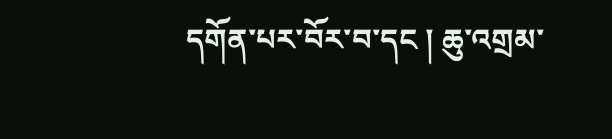དགོན་པར་བོར་བ་དང ། ཆུ་འགྲམ་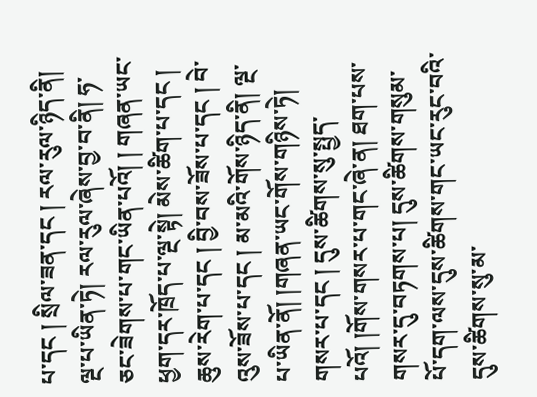པ་དང ། སྲིལ་ཟན་དང ། རལ་རུལ་ཉིད་ནི། ལྔ་པ་ཡིན་ཏེ། རལ་རུལ་ཞེས་བྱ་བ་ནི། ཧ་ཅང་ཟེགས་པ་གང་ཡིན་པའོ། ། གཞན་ཡང་ཕྱག་དར་ཁྲོད་པ་ལྔ་སྟེ། མེས་ཚིག་པ་དང ། ཆུས་རེག་པ་དང ། བྱི་བས་ཟོས་པ་དང ། བེ་འུས་ཟོས་པ་དང ། མ་མའི་གོས་ཉིད་ནི། ལྔ་པ་ཡིན་ནོ། །གཞན་ཡང་གོས་གཉིས་ཏེ། གསར་པ་དང ། དུས་ཚིགས་སུ་སྤྱད་པའོ། །གོས་གསར་པ་གང་ཞེ་ན། ཐག་པས་གསར་དུ་བཏགས་པ། དུས་ཚིགས་གསུམ་པོ་དག་ལས་དུས་ཚིགས་གང་ཡང་རུང་བའི་དུས་ཚིགས་སུ་མ་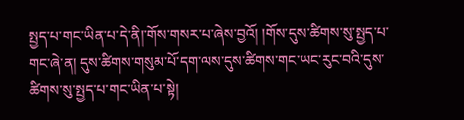སྤྱད་པ་གང་ཡིན་པ་དེ་ནི།་གོས་གསར་པ་ཞེས་བྱའོ། །གོས་དུས་ཚིགས་སུ་སྤྱད་པ་གང་ཞེ་ན། དུས་ཚིགས་གསུམ་པོ་དག་ལས་དུས་ཚིགས་གང་ཡང་རུང་བའི་དུས་ཚིགས་སུ་སྤྱད་པ་གང་ཡིན་པ་སྟེ།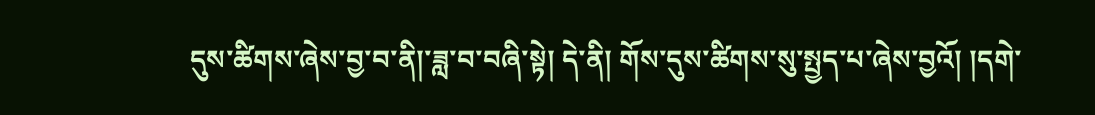དུས་ཚིགས་ཞེས་བྱ་བ་ནི།་ཟླ་བ་བཞི་སྟེ། དེ་ནི། གོས་དུས་ཚིགས་སུ་སྤྱད་པ་ཞེས་བྱའོ། །དགེ་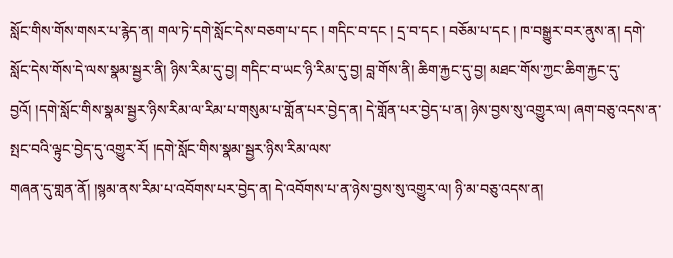སློང་གིས་གོས་གསར་པ་རྙེད་ན། གལ་ཏེ་དགེ་སློང་དེས་བཅག་པ་དང ། གདིང་བ་དང ། དྲ་བ་དང ། བཅོམ་པ་དང ། ཁ་བསྒྱུར་བར་ནུས་ན། དགེ་སློང་དེས་གོས་དེ་ལས་སྣམ་སྦྱར་ནི། ཉིས་རིམ་དུ་བྱ། གདིང་བ་ཡང་ཉི་རིམ་དུ་བྱ། བླ་གོས་ནི། ཆིག་རྐྱང་དུ་བྱ། མཐང་གོས་ཀྱང་ཆིག་རྐྱང་དུ་བྱའོ། །དགེ་སློང་གིས་སྣམ་སྦྱར་ཉིས་རིམ་ལ་རིམ་པ་གསུམ་པ་གློན་པར་བྱེད་ན། དེ་གློན་པར་བྱེད་པ་ན། ཉེས་བྱས་སུ་འགྱུར་ལ། ཞག་བཅུ་འདས་ན་སྤང་བའི་ལྟུང་བྱེད་དུ་འགྱུར་རོ། །དགེ་སློང་གིས་སྣམ་སྦྱར་ཉིས་རིམ་ལས་
གཞན་དུ་གླན་ནོ། །སྙམ་ནས་རིམ་པ་འབོགས་པར་བྱེད་ན། དེ་འབོགས་པ་ན་ཉེས་བྱས་སུ་འགྱུར་ལ། ཉི་མ་བཅུ་འདས་ན།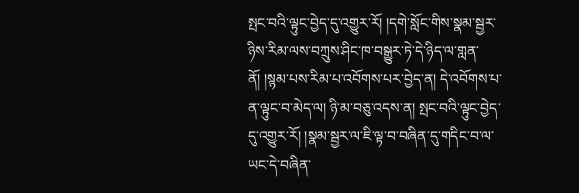སྤང་བའི་ལྟུང་བྱེད་དུ་འགྱུར་རོ། །དགེ་སློང་གིས་སྣམ་སྦྱར་ཉིས་རིམ་ལས་བཀྲུས་ཤིང་ཁ་བསྒྱུར་ཏེ་དེ་ཉིད་ལ་གླན་ནོ། །སྙམ་པས་རིམ་པ་འབོགས་པར་བྱེད་ན། དེ་འབོགས་པ་ན་ལྟུང་བ་མེད་ལ། ཉི་མ་བཅུ་འདས་ན། སྤང་བའི་ལྟུང་བྱེད་དུ་འགྱུར་རོ། །སྣམ་སྦྱར་ལ་ཇི་ལྟ་བ་བཞིན་དུ་གདིང་བ་ལ་ཡང་དེ་བཞིན་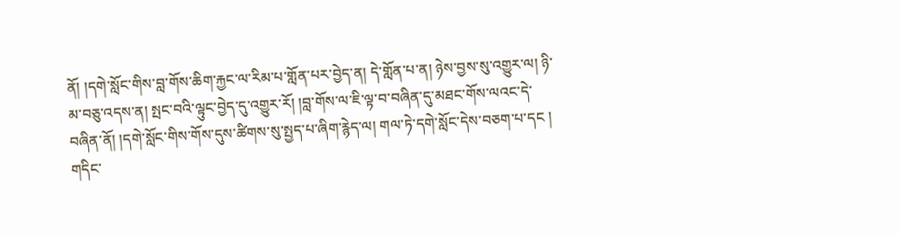ནོ། །དགེ་སློང་གིས་བླ་གོས་ཆིག་རྐྱང་ལ་རིམ་པ་གློན་པར་བྱེད་ན། དེ་གློན་པ་ན། ཉེས་བྱས་སུ་འགྱུར་ལ། ཉི་མ་བཅུ་འདས་ན། སྤང་བའི་ལྟུང་བྱེད་དུ་འགྱུར་རོ། །བླ་གོས་ལ་ཇི་ལྟ་བ་བཞིན་དུ་མཐང་གོས་ལའང་དེ་བཞིན་ནོ། །དགེ་སློང་གིས་གོས་དུས་ཚིགས་སུ་སྤྱད་པ་ཞིག་རྙེད་ལ། གལ་ཏེ་དགེ་སློང་དེས་བཅག་པ་དང ། གདིང་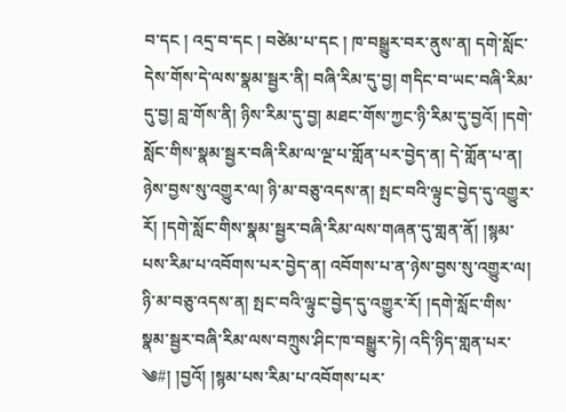བ་དང ། འདྲ་བ་དང ། བཙེམ་པ་དང ། ཁ་བསྒྱུར་བར་ནུས་ན། དགེ་སློང་དེས་གོས་དེ་ལས་སྣམ་སྦྱར་ནི། བཞི་རིམ་དུ་བྱ། གདིང་བ་ཡང་བཞི་རིམ་དུ་བྱ། བླ་གོས་ནི། ཉིས་རིམ་དུ་བྱ། མཐང་གོས་ཀྱང་ཉི་རིམ་དུ་བྱའོ། །དགེ་སློང་གིས་སྣམ་སྦྱར་བཞི་རིམ་ལ་ལྔ་པ་གློན་པར་བྱེད་ན། དེ་གློན་པ་ན། ཉེས་བྱས་སུ་འགྱུར་ལ། ཉི་མ་བཅུ་འདས་ན། སྤང་བའི་ལྟུང་བྱེད་དུ་འགྱུར་རོ། །དགེ་སློང་གིས་སྣམ་སྦྱར་བཞི་རིམ་ལས་གཞན་དུ་གླན་ནོ། །སྙམ་པས་རིམ་པ་འབོགས་པར་བྱེད་ན། འབོགས་པ་ན་ཉེས་བྱས་སུ་འགྱུར་ལ། ཉི་མ་བཅུ་འདས་ན། སྤང་བའི་ལྟུང་བྱེད་དུ་འགྱུར་རོ། །དགེ་སློང་གིས་སྣམ་སྦྱར་བཞི་རིམ་ལས་བཀྲུས་ཤིང་ཁ་བསྒྱུར་ཏེ། འདི་ཉིད་གླན་པར་
༄#། །བྱའོ། །སྙམ་པས་རིམ་པ་འབོགས་པར་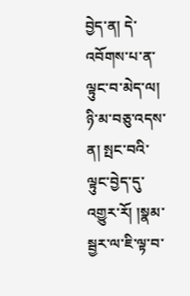བྱེད་ན། དེ་འབོགས་པ་ན་ལྟུང་བ་མེད་ལ། ཉི་མ་བཅུ་འདས་ན། སྤང་བའི་ལྟུང་བྱེད་དུ་འགྱུར་རོ། །སྣམ་སྦྱར་ལ་ཇི་ལྟ་བ་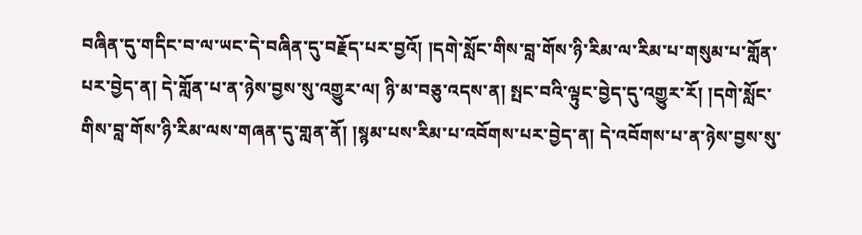བཞིན་དུ་གདིང་བ་ལ་ཡང་དེ་བཞིན་དུ་བརྗོད་པར་བྱའོ། །དགེ་སློང་གིས་བླ་གོས་ཉི་རིམ་ལ་རིམ་པ་གསུམ་པ་གློན་པར་བྱེད་ན། དེ་གློན་པ་ན་ཉེས་བྱས་སུ་འགྱུར་ལ། ཉི་མ་བཅུ་འདས་ན། སྤང་བའི་ལྟུང་བྱེད་དུ་འགྱུར་རོ། །དགེ་སློང་གིས་བླ་གོས་ཉི་རིམ་ལས་གཞན་དུ་གླན་ནོ། །སྙམ་པས་རིམ་པ་འབོགས་པར་བྱེད་ན། དེ་འབོགས་པ་ན་ཉེས་བྱས་སུ་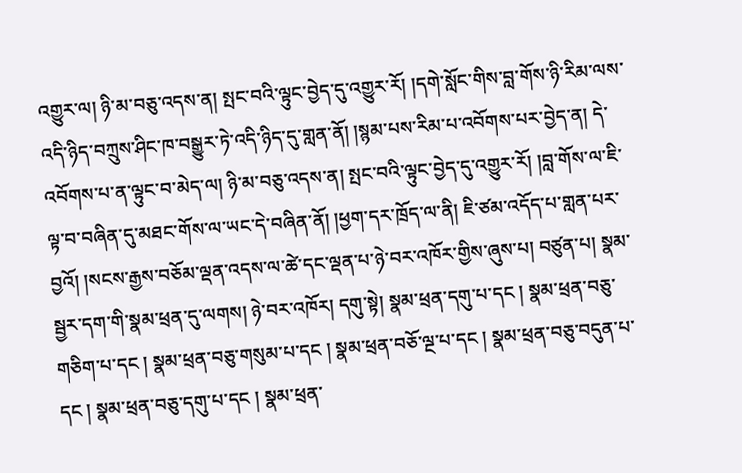འགྱུར་ལ། ཉི་མ་བཅུ་འདས་ན། སྤང་བའི་ལྟུང་བྱེད་དུ་འགྱུར་རོ། །དགེ་སློང་གིས་བླ་གོས་ཉི་རིམ་ལས་འདི་ཉིད་བཀྲུས་ཤིང་ཁ་བསྒྱུར་ཏེ་འདི་ཉིད་དུ་གླན་ནོ། །སྙམ་པས་རིམ་པ་འབོགས་པར་བྱེད་ན། དེ་འབོགས་པ་ན་ལྟུང་བ་མེད་ལ། ཉི་མ་བཅུ་འདས་ན། སྤང་བའི་ལྟུང་བྱེད་དུ་འགྱུར་རོ། །བླ་གོས་ལ་ཇི་ལྟ་བ་བཞིན་དུ་མཐང་གོས་ལ་ཡང་དེ་བཞིན་ནོ། །ཕྱག་དར་ཁྲོད་ལ་ནི། ཇི་ཙམ་འདོད་པ་གླན་པར་བྱའོ། །སངས་རྒྱས་བཅོམ་ལྡན་འདས་ལ་ཚེ་དང་ལྡན་པ་ཉེ་བར་འཁོར་གྱིས་ཞུས་པ། བཙུན་པ། སྣམ་སྦྱར་དག་གི་སྣམ་ཕྲན་དུ་ལགས། ཉེ་བར་འཁོར། དགུ་སྟེ། སྣམ་ཕྲན་དགུ་པ་དང ། སྣམ་ཕྲན་བཅུ་གཅིག་པ་དང ། སྣམ་ཕྲན་བཅུ་གསུམ་པ་དང ། སྣམ་ཕྲན་བཅོ་ལྔ་པ་དང ། སྣམ་ཕྲན་བཅུ་བདུན་པ་དང ། སྣམ་ཕྲན་བཅུ་དགུ་པ་དང ། སྣམ་ཕྲན་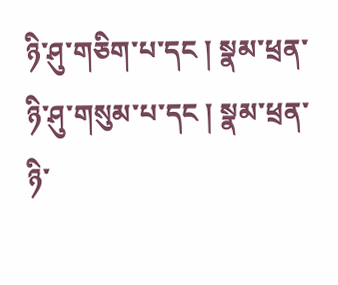ཉི་ཤུ་གཅིག་པ་དང ། སྣམ་ཕྲན་ཉི་ཤུ་གསུམ་པ་དང ། སྣམ་ཕྲན་
ཉི་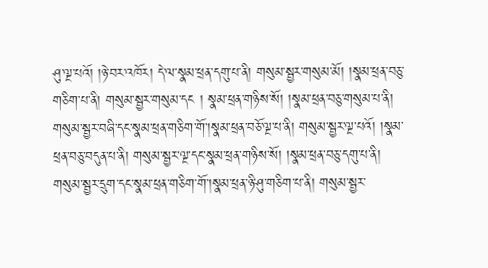ཤུ་ལྔ་པའོ། །ཉེ་བར་འཁོར། དེ་ལ་སྣམ་ཕྲན་དགུ་པ་ནི། གསུམ་སྦྱར་གསུམ་མོ། །སྣམ་ཕྲན་བཅུ་གཅིག་པ་ནི། གསུམ་སྦྱར་གསུམ་དང ། སྣམ་ཕྲན་གཉིས་སོ། །སྣམ་ཕྲན་བཅུ་གསུམ་པ་ནི། གསུམ་སྦྱར་བཞི་དང་སྣམ་ཕྲན་གཅིག་གོ་།སྣམ་ཕྲན་བཅོ་ལྔ་པ་ནི། གསུམ་སྦྱར་ལྔ་པའོ། །སྣམ་ཕྲན་བཅུ་བདུན་པ་ནི། གསུམ་སྦྱར་ལྔ་དང་སྣམ་ཕྲན་གཉིས་སོ། །སྣམ་ཕྲན་བཅུ་དགུ་པ་ནི། གསུམ་སྦྱར་དྲུག་དང་སྣམ་ཕྲན་གཅིག་གོ་།སྣམ་ཕྲན་ཉི་ཤུ་གཅིག་པ་ནི། གསུམ་སྦྱར་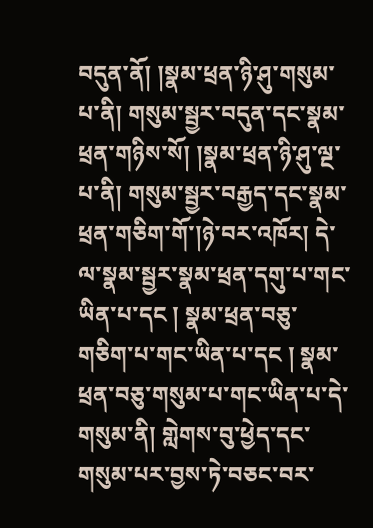བདུན་ནོ། །སྣམ་ཕྲན་ཉི་ཤུ་གསུམ་པ་ནི། གསུམ་སྦྱར་བདུན་དང་སྣམ་ཕྲན་གཉིས་སོ། །སྣམ་ཕྲན་ཉི་ཤུ་ལྔ་པ་ནི། གསུམ་སྦྱར་བརྒྱད་དང་སྣམ་ཕྲན་གཅིག་གོ་།ཉེ་བར་འཁོར། དེ་ལ་སྣམ་སྦྱར་སྣམ་ཕྲན་དགུ་པ་གང་ཡིན་པ་དང ། སྣམ་ཕྲན་བཅུ་གཅིག་པ་གང་ཡིན་པ་དང ། སྣམ་ཕྲན་བཅུ་གསུམ་པ་གང་ཡིན་པ་དེ་གསུམ་ནི། གླེགས་བུ་ཕྱེད་དང་གསུམ་པར་བྱས་ཏེ་བཅང་བར་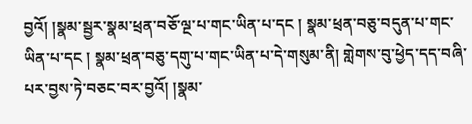བྱའོ། །སྣམ་སྦྱར་སྣམ་ཕྲན་བཅོ་ལྔ་པ་གང་ཡིན་པ་དང ། སྣམ་ཕྲན་བཅུ་བདུན་པ་གང་ཡིན་པ་དང ། སྣམ་ཕྲན་བཅུ་དགུ་པ་གང་ཡིན་པ་དེ་གསུམ་ནི། གླེགས་བུ་ཕྱེད་དད་བཞི་པར་བྱས་ཏེ་བཅང་བར་བྱའོ། །སྣམ་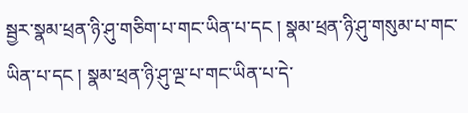སྦྱར་སྣམ་ཕྲན་ཉི་ཤུ་གཅིག་པ་གང་ཡིན་པ་དང ། སྣམ་ཕྲན་ཉི་ཤུ་གསུམ་པ་གང་ཡིན་པ་དང ། སྣམ་ཕྲན་ཉི་ཤུ་ལྔ་པ་གང་ཡིན་པ་དེ་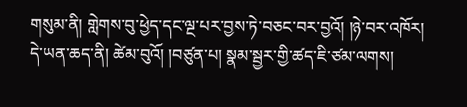གསུམ་ནི། གླེགས་བུ་ཕྱེད་དང་ལྔ་པར་བྱས་ཏེ་བཅང་བར་བྱའོ། །ཉེ་བར་འཁོར། དེ་ཡན་ཆད་ནི། ཚེམ་བུའོ། །བཙུན་པ། སྣམ་སྦྱར་གྱི་ཚད་ཇི་ཙམ་ལགས།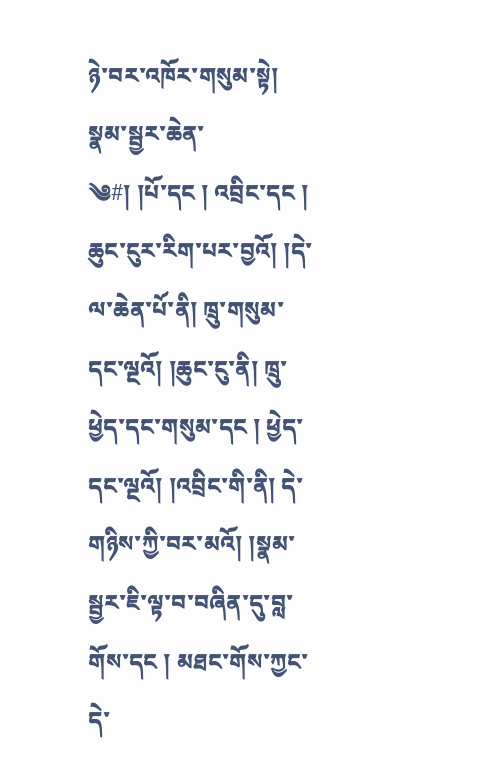ཉེ་བར་འཁོར་གསུམ་སྟེ། སྣམ་སྦྱར་ཆེན་
༄#། །པོ་དང ། འབྲིང་དང ། ཆུང་ངུར་རིག་པར་བྱའོ། །དེ་ལ་ཆེན་པོ་ནི། ཁྲུ་གསུམ་དང་ལྔའོ། །ཆུང་ངུ་ནི། ཁྲུ་ཕྱེད་དང་གསུམ་དང ། ཕྱེད་དང་ལྔའོ། །འབྲིང་གི་ནི། དེ་གཉིས་ཀྱི་བར་མའོ། །སྣམ་སྦྱར་ཇི་ལྟ་བ་བཞིན་དུ་བླ་གོས་དང ། མཐང་གོས་ཀྱང་དེ་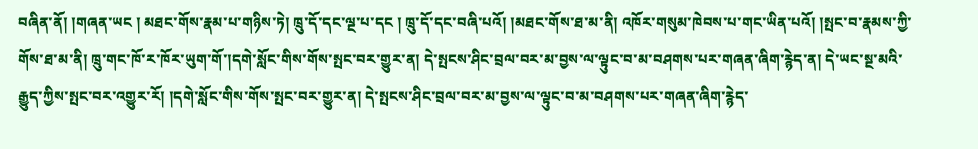བཞིན་ནོ། །གཞན་ཡང ། མཐང་གོས་རྣམ་པ་གཉིས་ཏེ། ཁྲུ་དོ་དང་ལྔ་པ་དང ། ཁྲུ་དོ་དང་བཞི་པའོ། །མཐང་གོས་ཐ་མ་ནི། འཁོར་གསུམ་ཁེབས་པ་གང་ཡིན་པའོ། །སྤང་བ་རྣམས་ཀྱི་གོས་ཐ་མ་ནི། ཁྲུ་གང་ཁོ་ར་ཁོར་ཡུག་གོ་།དགེ་སློང་གིས་གོས་སྤང་བར་གྱུར་ན། དེ་སྤངས་ཤིང་བྲལ་བར་མ་བྱས་ལ་ལྟུང་བ་མ་བཤགས་པར་གཞན་ཞིག་རྙེད་ན། དེ་ཡང་སྔ་མའི་རྒྱུད་ཀྱིས་སྤང་བར་འགྱུར་རོ། །དགེ་སློང་གིས་གོས་སྤང་བར་གྱུར་ན། དེ་སྤངས་ཤིང་བྲལ་བར་མ་བྱས་ལ་ལྟུང་བ་མ་བཤགས་པར་གཞན་ཞིག་རྙེད་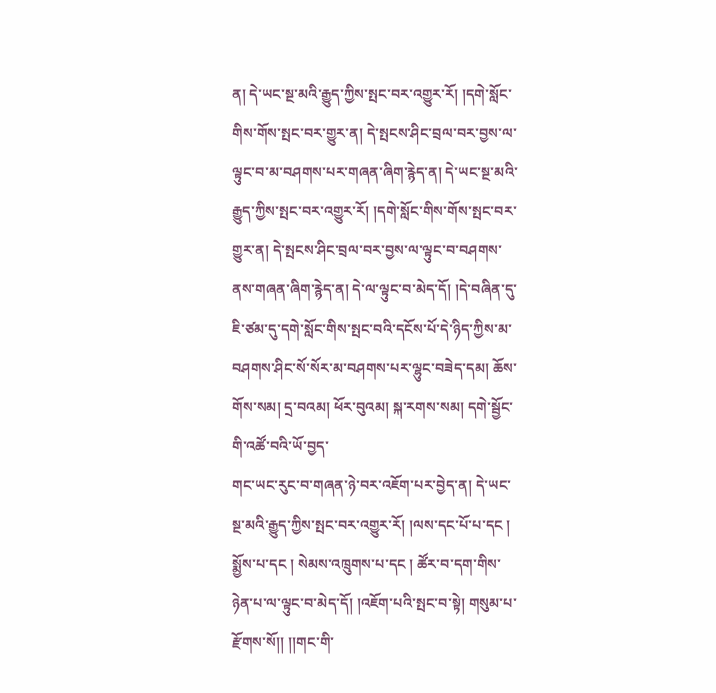ན། དེ་ཡང་སྔ་མའི་རྒྱུད་ཀྱིས་སྤང་བར་འགྱུར་རོ། །དགེ་སློང་གིས་གོས་སྤང་བར་གྱུར་ན། དེ་སྤངས་ཤིང་བྲལ་བར་བྱས་ལ་ལྟུང་བ་མ་བཤགས་པར་གཞན་ཞིག་རྙེད་ན། དེ་ཡང་སྔ་མའི་རྒྱུད་ཀྱིས་སྤང་བར་འགྱུར་རོ། །དགེ་སློང་གིས་གོས་སྤང་བར་གྱུར་ན། དེ་སྤངས་ཤིང་བྲལ་བར་བྱས་ལ་ལྟུང་བ་བཤགས་ནས་གཞན་ཞིག་རྙེད་ན། དེ་ལ་ལྟུང་བ་མེད་དོ། །དེ་བཞིན་དུ་ཇི་ཙམ་དུ་དགེ་སློང་གིས་སྤང་བའི་དངོས་པོ་དེ་ཉིད་ཀྱིས་མ་བཤགས་ཤིང་སོ་སོར་མ་བཤགས་པར་ལྷུང་བཟེད་དམ། ཆོས་གོས་སམ། དྲ་བའམ། ཕོར་བུའམ། སྐ་རགས་སམ། དགེ་སྦྱོང་གི་འཚོ་བའི་ཡོ་བྱད་
གང་ཡང་རུང་བ་གཞན་ཉེ་བར་འཇོག་པར་བྱེད་ན། དེ་ཡང་སྔ་མའི་རྒྱུད་ཀྱིས་སྤང་བར་འགྱུར་རོ། །ལས་དང་པོ་པ་དང ། སྨྱོས་པ་དང ། སེམས་འཁྲུགས་པ་དང ། ཚོར་བ་དག་གིས་ཉེན་པ་ལ་ལྟུང་བ་མེད་དོ། །འཇོག་པའི་སྤང་བ་སྟེ། གསུམ་པ་རྫོགས་སོ།། །།གང་གི་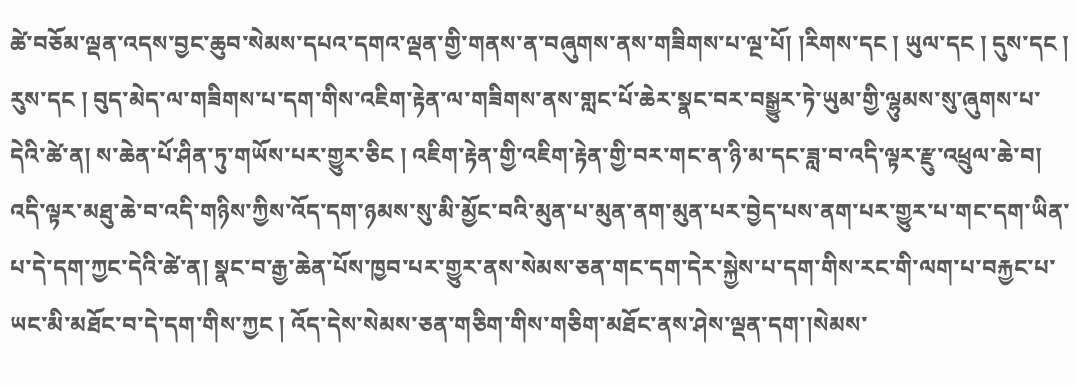ཚེ་བཅོམ་ལྡན་འདས་བྱང་ཆུབ་སེམས་དཔའ་དགའ་ལྡན་གྱི་གནས་ན་བཞུགས་ནས་གཟིགས་པ་ལྔ་པོ། །རིགས་དང ། ཡུལ་དང ། དུས་དང ། རུས་དང ། བུད་མེད་ལ་གཟིགས་པ་དག་གིས་འཇིག་རྟེན་ལ་གཟིགས་ནས་གླང་པོ་ཆེར་སྣང་བར་བསྒྱུར་ཏེ་ཡུམ་གྱི་ལྷུམས་སུ་ཞུགས་པ་དེའི་ཚེ་ན། ས་ཆེན་པོ་ཤིན་ཏུ་གཡོས་པར་གྱུར་ཅིང ། འཇིག་རྟེན་གྱི་འཇིག་རྟེན་གྱི་བར་གང་ན་ཉི་མ་དང་ཟླ་བ་འདི་ལྟར་རྫུ་འཕྲུལ་ཆེ་བ། འདི་ལྟར་མཐུ་ཆེ་བ་འདི་གཉིས་ཀྱིས་འོད་དག་ཉམས་སུ་མི་མྱོང་བའི་མུན་པ་མུན་ནག་མུན་པར་བྱེད་པས་ནག་པར་གྱུར་པ་གང་དག་ཡིན་པ་དེ་དག་ཀྱང་དེའི་ཚེ་ན། སྣང་བ་རྒྱ་ཆེན་པོས་ཁྱབ་པར་གྱུར་ནས་སེམས་ཅན་གང་དག་དེར་སྐྱེས་པ་དག་གིས་རང་གི་ལག་པ་བརྐྱང་པ་ཡང་མི་མཐོང་བ་དེ་དག་གིས་ཀྱང ། འོད་དེས་སེམས་ཅན་གཅིག་གིས་གཅིག་མཐོང་ནས་ཤེས་ལྡན་དག་།སེམས་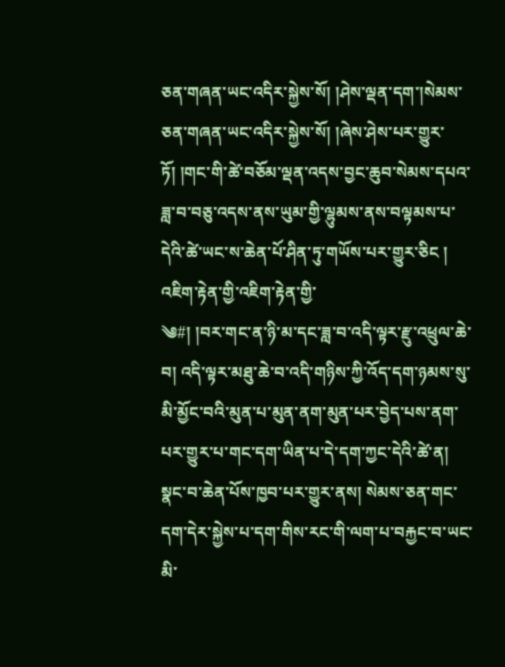ཅན་གཞན་ཡང་འདིར་སྐྱེས་སོ། །ཤེས་ལྡན་དག་།སེམས་ཅན་གཞན་ཡང་འདིར་སྐྱེས་སོ། །ཞེས་ཤེས་པར་གྱུར་ཏོ། །གང་གི་ཚེ་བཅོམ་ལྡན་འདས་བྱང་ཆུབ་སེམས་དཔའ་ཟླ་བ་བཅུ་འདས་ནས་ཡུམ་གྱི་ལྷུམས་ནས་བལྟམས་པ་དེའི་ཚེ་ཡང་ས་ཆེན་པོ་ཤིན་ཏུ་གཡོས་པར་གྱུར་ཅིང ། འཇིག་རྟེན་གྱི་འཇིག་རྟེན་གྱི་
༄#། །བར་གང་ན་ཉི་མ་དང་ཟླ་བ་འདི་ལྟར་རྫུ་འཕྲུལ་ཆེ་བ། འདི་ལྟར་མཐུ་ཆེ་བ་འདི་གཉིས་ཀྱི་འོད་དག་ཉམས་སུ་མི་མྱོང་བའི་མུན་པ་མུན་ནག་མུན་པར་བྱེད་པས་ནག་པར་གྱུར་པ་གང་དག་ཡིན་པ་དེ་དག་ཀྱང་དེའི་ཚེ་ན། སྣང་བ་ཆེན་པོས་ཁྱབ་པར་གྱུར་ནས། སེམས་ཅན་གང་དག་དེར་སྐྱེས་པ་དག་གིས་རང་གི་ལག་པ་བརྐྱང་བ་ཡང་མི་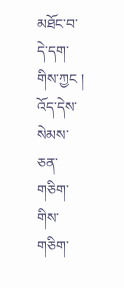མཐོང་བ་དེ་དག་གིས་ཀྱང ། འོད་དེས་སེམས་ཅན་གཅིག་གིས་གཅིག་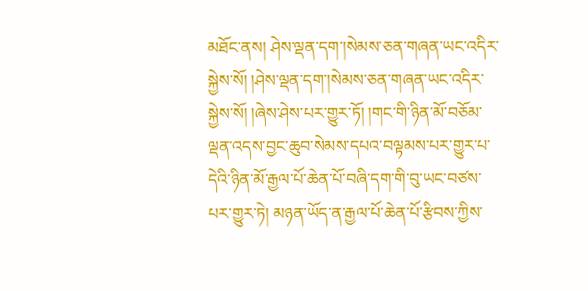མཐོང་ནས། ཤེས་ལྡན་དག་།སེམས་ཅན་གཞན་ཡང་འདིར་སྐྱེས་སོ། །ཤེས་ལྡན་དག་།སེམས་ཅན་གཞན་ཡང་འདིར་སྐྱེས་སོ། །ཞེས་ཤེས་པར་གྱུར་ཏོ། །གང་གི་ཉིན་མོ་བཅོམ་ལྡན་འདས་བྱང་ཆུབ་སེམས་དཔའ་བལྟམས་པར་གྱུར་པ་དེའི་ཉིན་མོ་རྒྱལ་པོ་ཆེན་པོ་བཞི་དག་གི་བུ་ཡང་བཙས་པར་གྱུར་ཏེ། མཉན་ཡོད་ན་རྒྱལ་པོ་ཆེན་པོ་རྩིབས་ཀྱིས་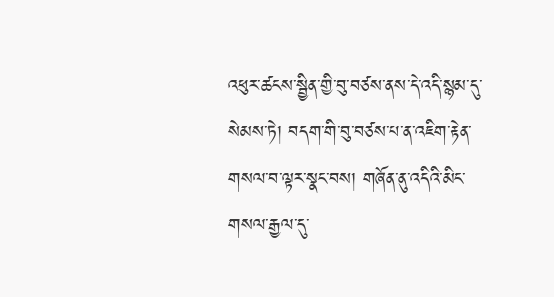འཕུར་ཚངས་སྦྱིན་གྱི་བུ་བཙས་ནས་དེ་འདི་སྙམ་དུ་སེམས་ཏེ། བདག་གི་བུ་བཙས་པ་ན་འཇིག་རྟེན་གསལ་བ་ལྟར་སྣང་བས། གཞོན་ནུ་འདིའི་མིང་གསལ་རྒྱལ་དུ་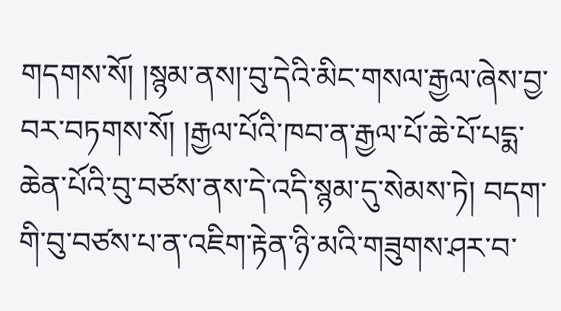གདགས་སོ། །སྙམ་ནས།་བུ་དེའི་མིང་གསལ་རྒྱལ་ཞེས་བྱ་བར་བཏགས་སོ། །རྒྱལ་པོའི་ཁབ་ན་རྒྱལ་པོ་ཆེ་པོ་པདྨ་ཆེན་པོའི་བུ་བཙས་ནས་དེ་འདི་སྙམ་དུ་སེམས་ཏེ། བདག་གི་བུ་བཙས་པ་ན་འཇིག་རྟེན་ཉི་མའི་གཟུགས་ཤར་བ་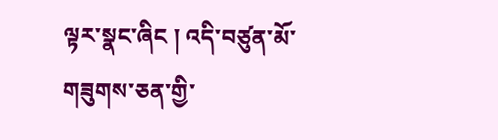ལྟར་སྣང་ཞིང ། འདི་བཙུན་མོ་གཟུགས་ཅན་གྱི་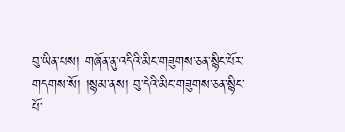བུ་ཡིན་པས། གཞོན་ནུ་འདིའི་མིང་གཟུགས་ཅན་སྙིང་པོར་གདགས་སོ། །སྙམ་ནས། བུ་དེའི་མིང་གཟུགས་ཅན་སྙིང་པོ་